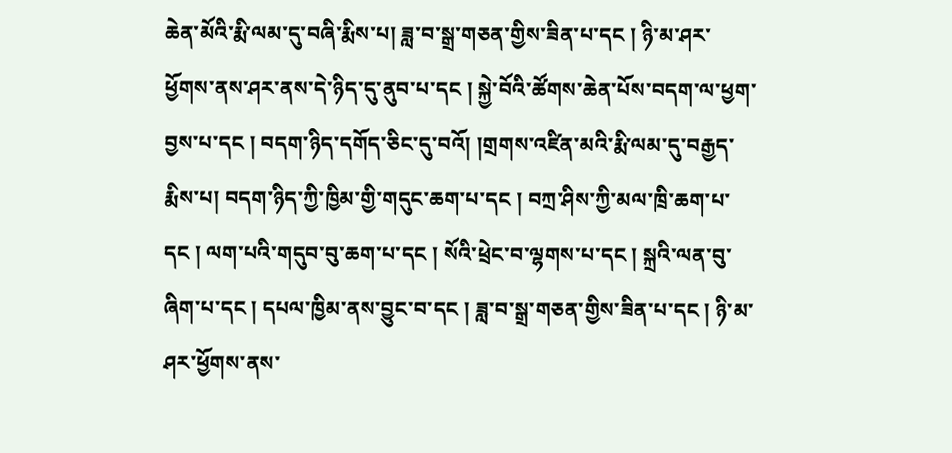ཆེན་མོའི་རྨི་ལམ་དུ་བཞི་རྨིས་པ། ཟླ་བ་སྒྲ་གཅན་གྱིས་ཟིན་པ་དང ། ཉི་མ་ཤར་ཕྱོགས་ནས་ཤར་ནས་དེ་ཉིད་དུ་ནུབ་པ་དང ། སྐྱེ་བོའི་ཚོགས་ཆེན་པོས་བདག་ལ་ཕྱག་བྱས་པ་དང ། བདག་ཉིད་དགོད་ཅིང་དུ་བའོ། །གྲགས་འཛིན་མའི་རྨི་ལམ་དུ་བརྒྱད་རྨིས་པ། བདག་ཉིད་ཀྱི་ཁྱིམ་གྱི་གདུང་ཆག་པ་དང ། བཀྲ་ཤིས་ཀྱི་མལ་ཁྲི་ཆག་པ་དང ། ལག་པའི་གདུབ་བུ་ཆག་པ་དང ། སོའི་ཕྲེང་བ་ལྷགས་པ་དང ། སྐྲའི་ལན་བུ་ཞིག་པ་དང ། དཔལ་ཁྱིམ་ནས་བྱུང་བ་དང ། ཟླ་བ་སྒྲ་གཅན་གྱིས་ཟིན་པ་དང ། ཉི་མ་ཤར་ཕྱོགས་ནས་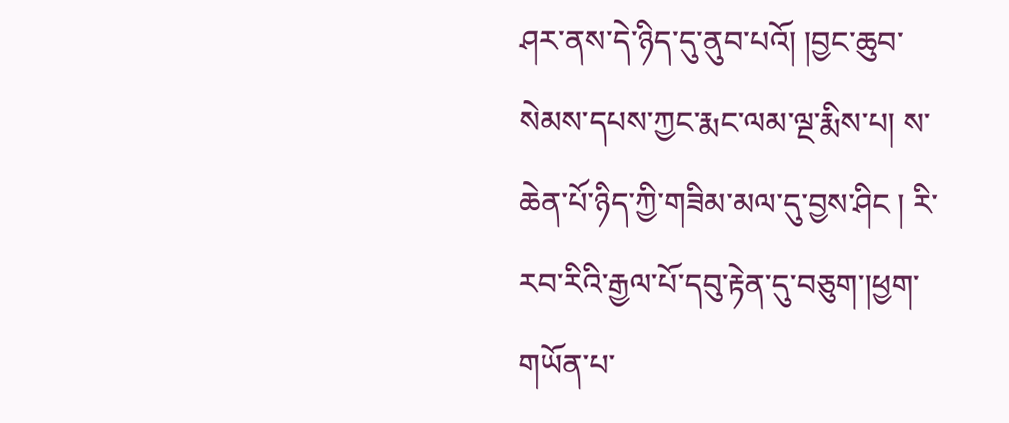ཤར་ནས་དེ་ཉིད་དུ་ནུབ་པའོ། །བྱང་ཆུབ་སེམས་དཔས་ཀྱང་རྨང་ལམ་ལྔ་རྨིས་པ། ས་ཆེན་པོ་ཉིད་ཀྱི་གཟིམ་མལ་དུ་བྱས་ཤིང ། རི་རབ་རིའི་རྒྱལ་པོ་དབུ་རྟེན་དུ་བཅུག་།ཕྱག་གཡོན་པ་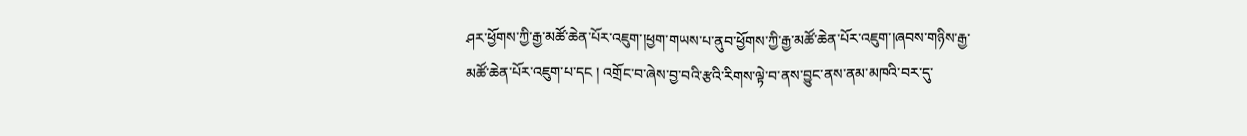ཤར་ཕྱོགས་ཀྱི་རྒྱ་མཚོ་ཆེན་པོར་འཇུག་།ཕྱག་གཡས་པ་ནུབ་ཕྱོགས་ཀྱི་རྒྱ་མཚོ་ཆེན་པོར་འཇུག་།ཞབས་གཉིས་རྒྱ་མཚོ་ཆེན་པོར་འཇུག་པ་དང ། འགྲོང་བ་ཞེས་བྱ་བའི་རྩའི་རིགས་ལྟེ་བ་ནས་བྱུང་ནས་ནམ་མཁའི་བར་དུ་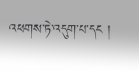འཕགས་ཏེ་འདུག་པ་དང །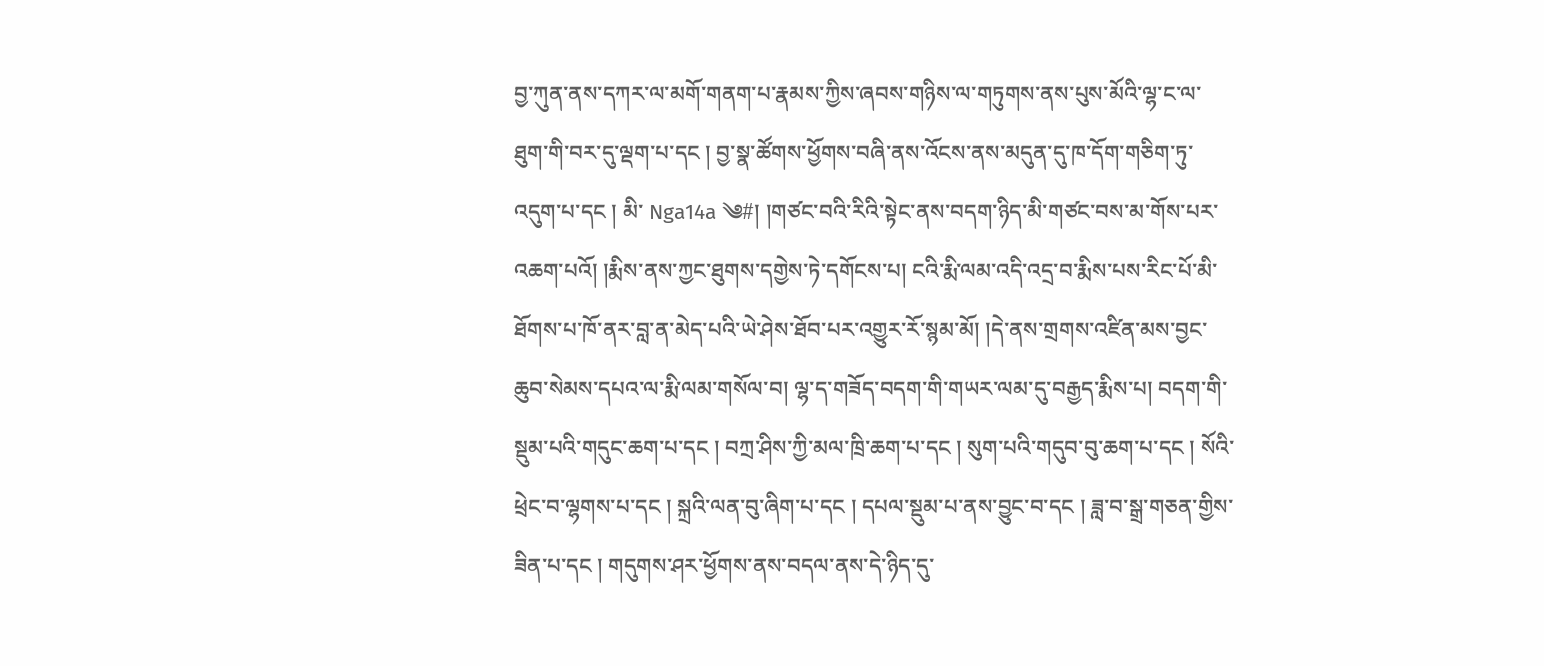བྱ་ཀུན་ནས་དཀར་ལ་མགོ་གནག་པ་རྣམས་ཀྱིས་ཞབས་གཉིས་ལ་གཏུགས་ནས་པུས་མོའི་ལྷ་ང་ལ་ཐུག་གི་བར་དུ་ལྡག་པ་དང ། བྱ་སྣ་ཚོགས་ཕྱོགས་བཞི་ནས་འོངས་ནས་མདུན་དུ་ཁ་དོག་གཅིག་ཏུ་འདུག་པ་དང ། མི་ Nga14a ༄#། །གཙང་བའི་རིའི་སྟེང་ནས་བདག་ཉིད་མི་གཙང་བས་མ་གོས་པར་འཆག་པའོ། །རྨིས་ནས་ཀྱང་ཐུགས་དགྱེས་ཏེ་དགོངས་པ། ངའི་རྨི་ལམ་འདི་འདྲ་བ་རྨིས་པས་རིང་པོ་མི་ཐོགས་པ་ཁོ་ནར་བླ་ན་མེད་པའི་ཡེ་ཤེས་ཐོབ་པར་འགྱུར་རོ་སྙམ་མོ། །དེ་ནས་གྲགས་འཛིན་མས་བྱང་ཆུབ་སེམས་དཔའ་ལ་རྨི་ལམ་གསོལ་བ། ལྷ་ད་གཟོད་བདག་གི་གཡར་ལམ་དུ་བརྒྱད་རྨིས་པ། བདག་གི་སྡུམ་པའི་གདུང་ཆག་པ་དང ། བཀྲ་ཤིས་ཀྱི་མལ་ཁྲི་ཆག་པ་དང ། སུག་པའི་གདུབ་བུ་ཆག་པ་དང ། སོའི་ཕྲེང་བ་ལྷགས་པ་དང ། སྐྲའི་ལན་བུ་ཞིག་པ་དང ། དཔལ་སྡུམ་པ་ནས་བྱུང་བ་དང ། ཟླ་བ་སྒྲ་གཅན་གྱིས་ཟིན་པ་དང ། གདུགས་ཤར་ཕྱོགས་ནས་བདལ་ནས་དེ་ཉིད་དུ་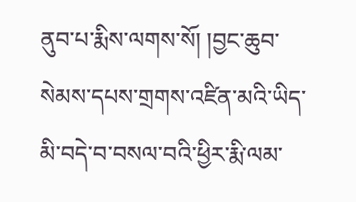ནུབ་པ་རྨིས་ལགས་སོ། །བྱང་ཆུབ་སེམས་དཔས་གྲགས་འཛིན་མའི་ཡིད་མི་བདེ་བ་བསལ་བའི་ཕྱིར་རྨི་ལམ་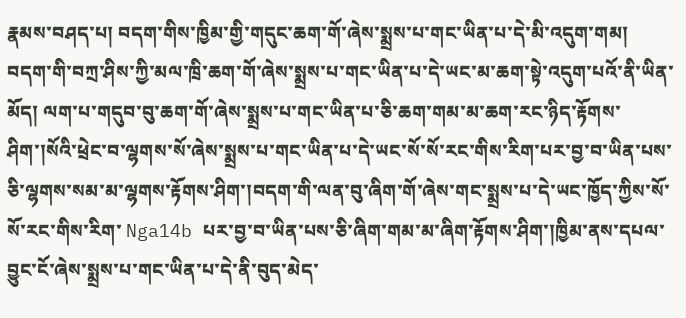རྣམས་བཤད་པ། བདག་གིས་ཁྱིམ་གྱི་གདུང་ཆག་གོ་ཞེས་སྨྲས་པ་གང་ཡིན་པ་དེ་མི་འདུག་གམ། བདག་གི་བཀྲ་ཤིས་ཀྱི་མལ་ཁྲི་ཆག་གོ་ཞེས་སྨྲས་པ་གང་ཡིན་པ་དེ་ཡང་མ་ཆག་སྟེ་འདུག་པའོ་ནི་ཡིན་མོད། ལག་པ་གདུབ་བུ་ཆག་གོ་ཞེས་སྨྲས་པ་གང་ཡིན་པ་ཅི་ཆག་གམ་མ་ཆག་རང་ཉིད་རྟོགས་ཤིག་།སོའི་ཕྲེང་བ་ལྷགས་སོ་ཞེས་སྨྲས་པ་གང་ཡིན་པ་དེ་ཡང་སོ་སོ་རང་གིས་རིག་པར་བྱ་བ་ཡིན་པས་ཅི་ལྷགས་སམ་མ་ལྷགས་རྟོགས་ཤིག་།བདག་གི་ལན་བུ་ཞིག་གོ་ཞེས་གང་སྨྲས་པ་དེ་ཡང་ཁྱོད་ཀྱིས་སོ་སོ་རང་གིས་རིག་ Nga14b པར་བྱ་བ་ཡིན་པས་ཅི་ཞིག་གམ་མ་ཞིག་རྟོགས་ཤིག་།ཁྱིམ་ནས་དཔལ་བྱུང་ངོ་ཞེས་སྨྲས་པ་གང་ཡིན་པ་དེ་ནི་བུད་མེད་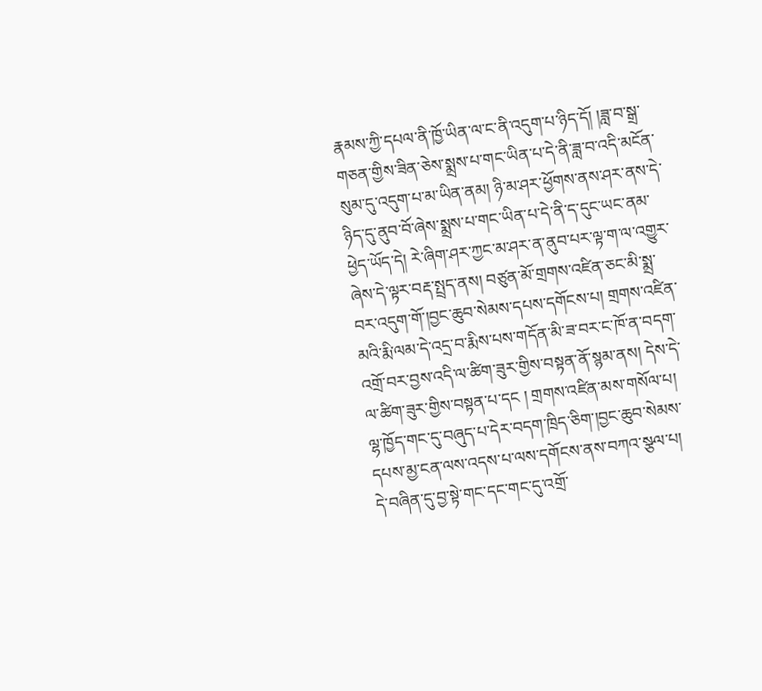རྣམས་ཀྱི་དཔལ་ནི་ཁྱོ་ཡིན་ལ་ང་ནི་འདུག་པ་ཉིད་དོ། །ཟླ་བ་སྒྲ་གཅན་གྱིས་ཟིན་ཅེས་སྨྲས་པ་གང་ཡིན་པ་དེ་ནི་ཟླ་བ་འདི་མངོན་སུམ་དུ་འདུག་པ་མ་ཡིན་ནམ། ཉི་མ་ཤར་ཕྱོགས་ནས་ཤར་ནས་དེ་ཉིད་དུ་ནུབ་བོ་ཞེས་སྨྲས་པ་གང་ཡིན་པ་དེ་ནི་ད་དུང་ཡང་ནམ་ཕྱེད་ཡོད་དེ། རེ་ཞིག་ཤར་ཀྱང་མ་ཤར་ན་ནུབ་པར་ལྟ་ག་ལ་འགྱུར་ཞེས་དེ་ལྟར་བརྡ་སྤྲད་ནས། བཙུན་མོ་གྲགས་འཛིན་ཅང་མི་སྨྲ་བར་འདུག་གོ་།བྱང་ཆུབ་སེམས་དཔས་དགོངས་པ། གྲགས་འཛིན་མའི་རྨི་ལམ་དེ་འདྲ་བ་རྨིས་པས་གདོན་མི་ཟ་བར་ང་ཁོ་ན་བདག་འགྲོ་བར་བྱས་འདི་ལ་ཚིག་ཟུར་གྱིས་བསྟན་ནོ་སྙམ་ནས། དེས་དེ་ལ་ཚིག་ཟུར་གྱིས་བསྟན་པ་དང ། གྲགས་འཛིན་མས་གསོལ་པ། ལྷ་ཁྱོད་གང་དུ་བཞུད་པ་དེར་བདག་ཁྲིད་ཅིག་།བྱང་ཆུབ་སེམས་དཔས་མྱ་ངན་ལས་འདས་པ་ལས་དགོངས་ནས་བཀའ་སྩལ་པ། དེ་བཞིན་དུ་བྱ་སྟེ་གང་དང་གང་དུ་འགྲོ་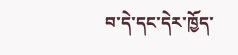བ་དེ་དང་དེར་ཁྱོད་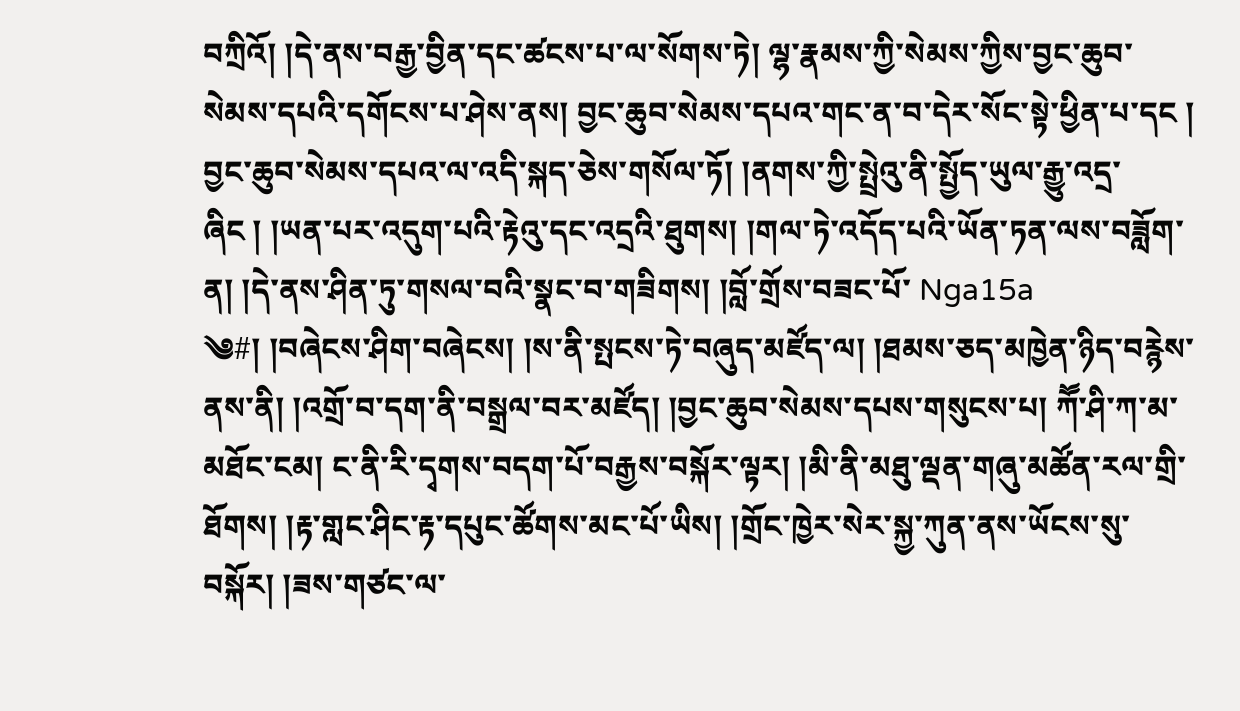བཀྲིའོ། །དེ་ནས་བརྒྱ་བྱིན་དང་ཚངས་པ་ལ་སོགས་ཏེ། ལྷ་རྣམས་ཀྱི་སེམས་ཀྱིས་བྱང་ཆུབ་སེམས་དཔའི་དགོངས་པ་ཤེས་ནས། བྱང་ཆུབ་སེམས་དཔའ་གང་ན་བ་དེར་སོང་སྟེ་ཕྱིན་པ་དང ། བྱང་ཆུབ་སེམས་དཔའ་ལ་འདི་སྐད་ཅེས་གསོལ་ཏོ། །ནགས་ཀྱི་སྤྲེའུ་ནི་སྤྱོད་ཡུལ་རྒྱུ་འདྲ་ཞིང ། །ཡན་པར་འདུག་པའི་རྟེའུ་དང་འདྲའི་ཐུགས། །གལ་ཏེ་འདོད་པའི་ཡོན་ཏན་ལས་བཟློག་ན། །དེ་ནས་ཤིན་ཏུ་གསལ་བའི་སྣང་བ་གཟིགས། །བློ་གྲོས་བཟང་པོ་ Nga15a ༄#། །བཞེངས་ཤིག་བཞེངས། །ས་ནི་སྤངས་ཏེ་བཞུད་མཛོད་ལ། །ཐམས་ཅད་མཁྱེན་ཉིད་བརྙེས་ནས་ནི། །འགྲོ་བ་དག་ནི་བསྒྲལ་བར་མཛོད། །བྱང་ཆུབ་སེམས་དཔས་གསུངས་པ། ཀཽ་ཤི་ཀ་མ་མཐོང་ངམ། ང་ནི་རི་དྭགས་བདག་པོ་བརྒྱས་བསྐོར་ལྟར། །མི་ནི་མཐུ་ལྡན་གཞུ་མཚོན་རལ་གྲི་ཐོགས། །རྟ་གླང་ཤིང་རྟ་དཔུང་ཚོགས་མང་པོ་ཡིས། །གྲོང་ཁྱེར་སེར་སྐྱ་ཀུན་ནས་ཡོངས་སུ་བསྐོར། །ཟས་གཙང་ལ་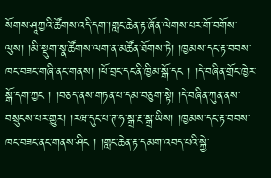སོགས་ཤཱཀྱའི་ཚོགས་འདི་དག་།གླང་ཆེན་རྟ་ཞོན་ལེགས་པར་གོ་བགོས་ལུས། །མི་སྡུག་སྣ་ཚོགས་ལག་ན་མཚོན་ཐོགས་ཏེ། །ཁྱམས་དང་རྟ་བབས་ཁང་བཟང་གཞི་ནང་གནས། །ཕོ་བྲང་དང་ནི་ཁྱིམ་སྒོ་དང ། །དེ་བཞིན་གྲོང་ཁྱེར་སྒོ་དག་ཀྱང ། །བཅད་ནས་གཏན་པ་དམ་བཅུག་སྟེ། །དེ་བཞིན་ཀུན་ནས་བསྲུངས་པར་གྱུར། །རཝ་དུང་པ་ཊ་ཧ་སྒྲ་རྔ་སྒྲ་ཡིས། །ཁྱམས་དང་རྟ་བབས་ཁང་བཟང་ནང་གནས་ཤིང ། །གླང་ཆེན་རྟ་དམག་འབད་པའི་སྐྱེ་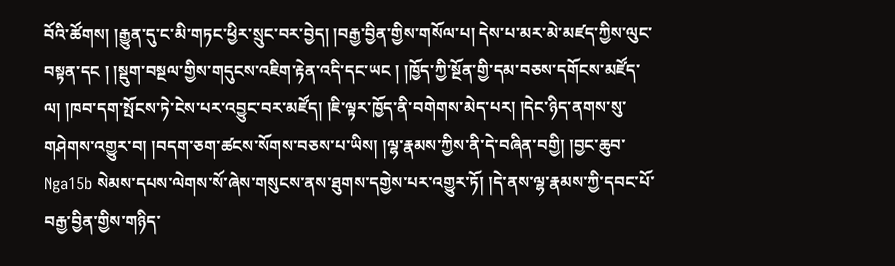བོའི་ཚོགས། །རྒྱུན་དུ་ང་མི་གཏང་ཕྱིར་སྲུང་བར་བྱེད། །བརྒྱ་བྱིན་གྱིས་གསོལ་པ། དེས་པ་མར་མེ་མཛད་ཀྱིས་ལུང་བསྟན་དང ། །སྡུག་བསྔལ་གྱིས་གདུངས་འཇིག་རྟེན་འདི་དང་ཡང ། །ཁྱོད་ཀྱི་སྔོན་གྱི་དམ་བཅས་དགོངས་མཛོད་ལ། །ཁབ་དག་སྤོངས་ཏེ་ངེས་པར་འབྱུང་བར་མཛོད། །ཇི་ལྟར་ཁྱོད་ནི་བགེགས་མེད་པར། །དེང་ཉིད་ནགས་སུ་གཤེགས་འགྱུར་བ། །བདག་ཅག་ཚངས་སོགས་བཅས་པ་ཡིས། །ལྷ་རྣམས་ཀྱིས་ནི་དེ་བཞིན་བགྱི། །བྱང་ཆུབ་ Nga15b སེམས་དཔས་ལེགས་སོ་ཞེས་གསུངས་ནས་ཐུགས་དགྱེས་པར་འགྱུར་ཏོ། །དེ་ནས་ལྷ་རྣམས་ཀྱི་དབང་པོ་བརྒྱ་བྱིན་གྱིས་གཉིད་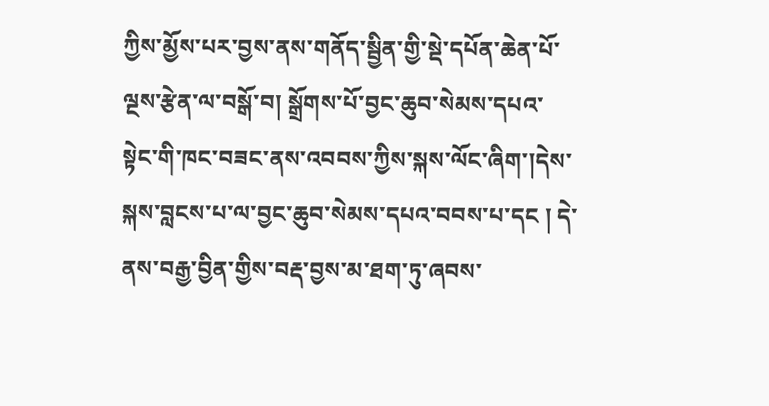ཀྱིས་མྱོས་པར་བྱས་ནས་གནོད་སྦྱིན་གྱི་སྡེ་དཔོན་ཆེན་པོ་ལྔས་རྩེན་ལ་བསྒོ་བ། སྒྲོགས་པོ་བྱང་ཆུབ་སེམས་དཔའ་སྟེང་གི་ཁང་བཟང་ནས་འབབས་ཀྱིས་སྐས་ལོང་ཞིག་།དེས་སྐས་བླངས་པ་ལ་བྱང་ཆུབ་སེམས་དཔའ་བབས་པ་དང ། དེ་ནས་བརྒྱ་བྱིན་གྱིས་བརྡ་བྱས་མ་ཐག་ཏུ་ཞབས་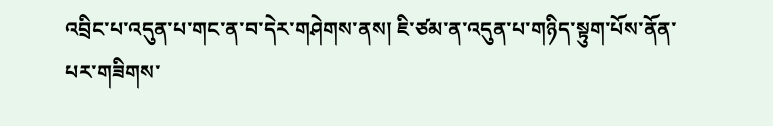འབྲིང་པ་འདུན་པ་གང་ན་བ་དེར་གཤེགས་ནས། ཇི་ཙམ་ན་འདུན་པ་གཉིད་སྟུག་པོས་ནོན་པར་གཟིགས་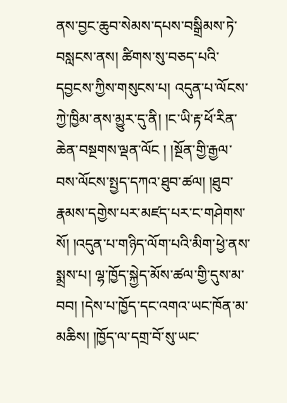ནས་བྱང་ཆུབ་སེམས་དཔས་བསྒྲིམས་ཏེ་བསླངས་ནས། ཚིགས་སུ་བཅད་པའི་དབྱངས་ཀྱིས་གསུངས་པ། འདུན་པ་ལོངས་ཀྱེ་ཁྱིམ་ནས་མྱུར་དུ་ནི། །ང་ཡི་རྟ་ཕོ་རིན་ཆེན་བསྔགས་ལྡན་ལོང ། །སྔོན་གྱི་རྒྱལ་བས་ལོངས་སྤྱད་དཀའ་ཐུབ་ཚལ། །ཐུབ་རྣམས་དགྱེས་པར་མཛད་པར་ང་གཤེགས་སོ། །འདུན་པ་གཉིད་ལོག་པའི་མིག་ཕྱེ་ནས་སྨྲས་པ། ལྷ་ཁྱོད་སྐྱེད་མོས་ཚལ་གྱི་དུས་མ་བབ། །དེས་པ་ཁྱོད་དང་འགའ་ཡང་ཁོན་མ་མཆིས། །ཁྱོད་ལ་དགྲ་བོ་སུ་ཡང་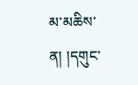མ་མཆིས་ན། །དགུང་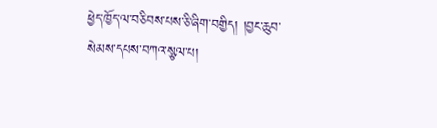ཕྱེད་ཁྱོད་ལ་བཅིབས་པས་ཅི་ཞིག་བགྱིད། །བྱང་ཆུབ་སེམས་དཔས་བཀའ་སྩལ་པ།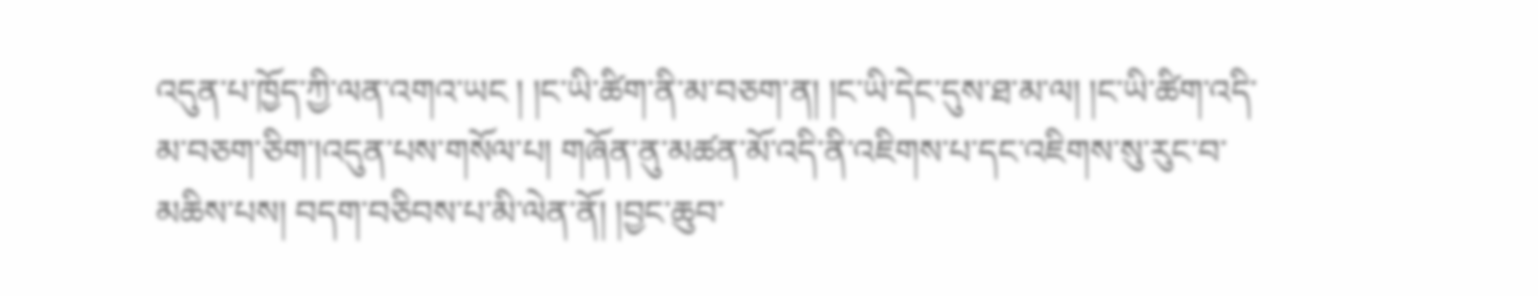འདུན་པ་ཁྱོད་ཀྱི་ལན་འགའ་ཡང ། །ང་ཡི་ཚིག་ནི་མ་བཅག་ན། །ང་ཡི་དེང་དུས་ཐ་མ་ལ། །ང་ཡི་ཚིག་འདི་མ་བཅག་ཅིག་།འདུན་པས་གསོལ་པ། གཞོན་ནུ་མཚན་མོ་འདི་ནི་འཇིགས་པ་དང་འཇིགས་སུ་རུང་བ་མཆིས་པས། བདག་བཅིབས་པ་མི་ལེན་ནོ། །བྱང་ཆུབ་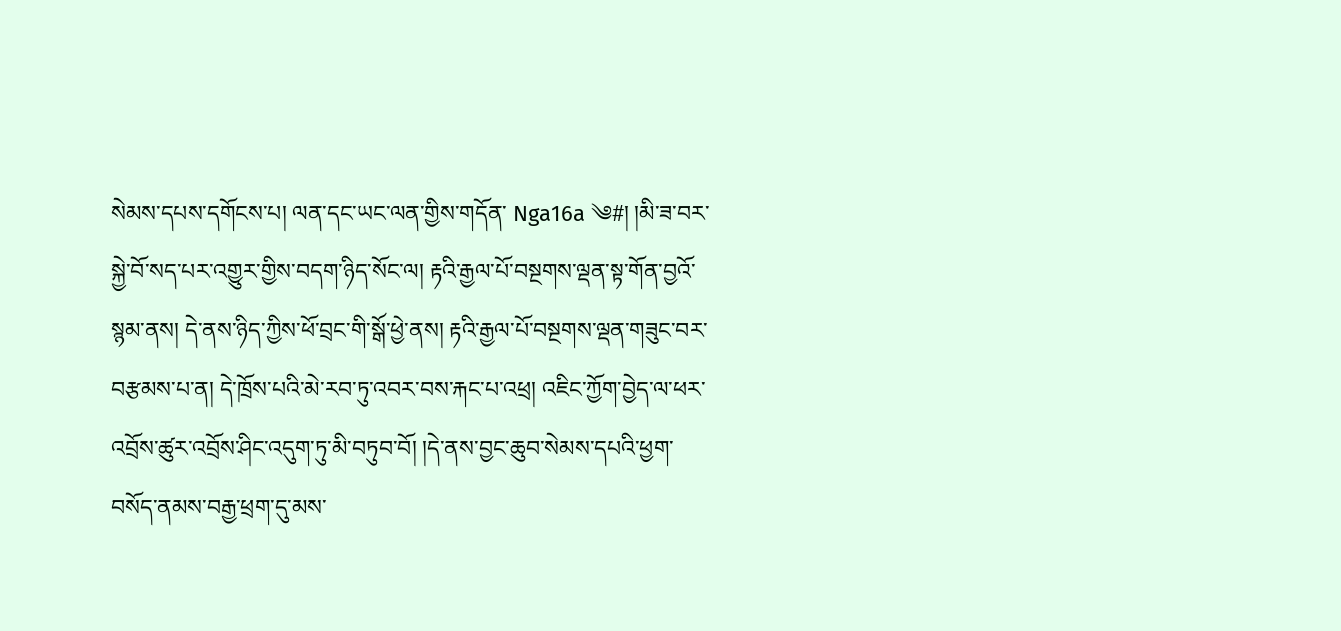སེམས་དཔས་དགོངས་པ། ལན་དང་ཡང་ལན་གྱིས་གདོན་ Nga16a ༄#། །མི་ཟ་བར་སྐྱེ་བོ་སད་པར་འགྱུར་གྱིས་བདག་ཉིད་སོང་ལ། རྟའི་རྒྱལ་པོ་བསྔགས་ལྡན་སྟ་གོན་བྱའོ་སྙམ་ནས། དེ་ནས་ཉིད་ཀྱིས་ཕོ་བྲང་གི་སྒོ་ཕྱེ་ནས། རྟའི་རྒྱལ་པོ་བསྔགས་ལྡན་གཟུང་བར་བརྩམས་པ་ན། དེ་ཁྲོས་པའི་མེ་རབ་ཏུ་འབར་བས་རྐང་པ་འཕྲ། འཇིང་ཀྱོག་བྱེད་ལ་ཕར་འབྲོས་ཚུར་འབྲོས་ཤིང་འདུག་ཏུ་མི་བཏུབ་བོ། །དེ་ནས་བྱང་ཆུབ་སེམས་དཔའི་ཕྱག་བསོད་ནམས་བརྒྱ་ཕྲག་དུ་མས་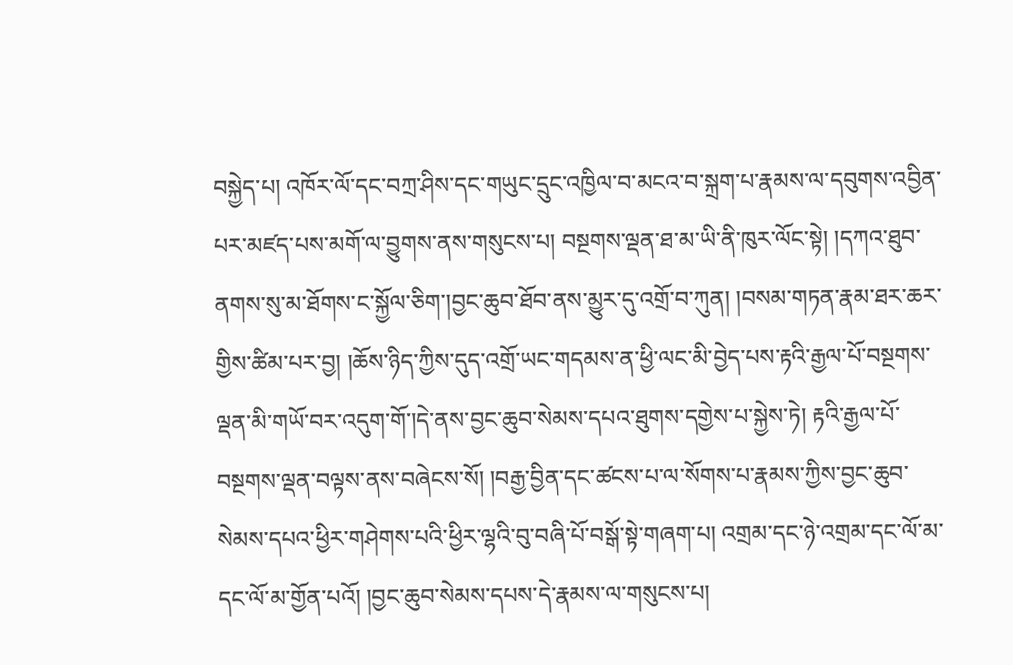བསྐྱེད་པ། འཁོར་ལོ་དང་བཀྲ་ཤིས་དང་གཡུང་དྲུང་འཁྱིལ་བ་མངའ་བ་སྐྲག་པ་རྣམས་ལ་དབུགས་འབྱིན་པར་མཛད་པས་མགོ་ལ་བྱུགས་ནས་གསུངས་པ། བསྔགས་ལྡན་ཐ་མ་ཡི་ནི་ཁུར་ལོང་སྟེ། །དཀའ་ཐུབ་ནགས་སུ་མ་ཐོགས་ང་སྐྱོལ་ཅིག་།བྱང་ཆུབ་ཐོབ་ནས་མྱུར་དུ་འགྲོ་བ་ཀུན། །བསམ་གཏན་རྣམ་ཐར་ཆར་གྱིས་ཚིམ་པར་བྱ། །ཆོས་ཉིད་ཀྱིས་དུད་འགྲོ་ཡང་གདམས་ན་ཕྱི་ལང་མི་བྱེད་པས་རྟའི་རྒྱལ་པོ་བསྔགས་ལྡན་མི་གཡོ་བར་འདུག་གོ་།དེ་ནས་བྱང་ཆུབ་སེམས་དཔའ་ཐུགས་དགྱེས་པ་སྐྱེས་ཏེ། རྟའི་རྒྱལ་པོ་བསྔགས་ལྡན་བལྟས་ནས་བཞེངས་སོ། །བརྒྱ་བྱིན་དང་ཚངས་པ་ལ་སོགས་པ་རྣམས་ཀྱིས་བྱང་ཆུབ་སེམས་དཔའ་ཕྱིར་གཤེགས་པའི་ཕྱིར་ལྷའི་བུ་བཞི་པོ་བསྒོ་སྟེ་གཞག་པ། འགྲམ་དང་ཉེ་འགྲམ་དང་ལོ་མ་དང་ལོ་མ་གྱོན་པའོ། །བྱང་ཆུབ་སེམས་དཔས་དེ་རྣམས་ལ་གསུངས་པ།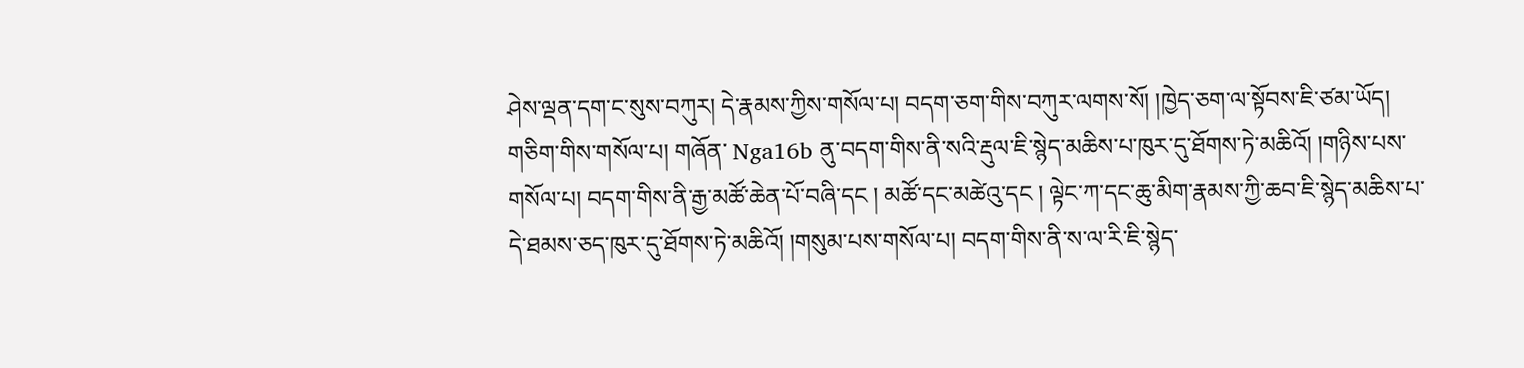ཤེས་ལྡན་དག་ང་སུས་བཀུར། དེ་རྣམས་ཀྱིས་གསོལ་པ། བདག་ཅག་གིས་བཀུར་ལགས་སོ། །ཁྱེད་ཅག་ལ་སྟོབས་ཇི་ཙམ་ཡོད། གཅིག་གིས་གསོལ་པ། གཞོན་ Nga16b ནུ་བདག་གིས་ནི་སའི་རྡུལ་ཇི་སྙེད་མཆིས་པ་ཁུར་དུ་ཐོགས་ཏེ་མཆིའོ། །གཉིས་པས་གསོལ་པ། བདག་གིས་ནི་རྒྱ་མཚོ་ཆེན་པོ་བཞི་དང ། མཚོ་དང་མཚེའུ་དང ། ལྟེང་ཀ་དང་ཆུ་མིག་རྣམས་ཀྱི་ཆབ་ཇི་སྙེད་མཆིས་པ་དེ་ཐམས་ཅད་ཁུར་དུ་ཐོགས་ཏེ་མཆིའོ། །གསུམ་པས་གསོལ་པ། བདག་གིས་ནི་ས་ལ་རི་ཇི་སྙེད་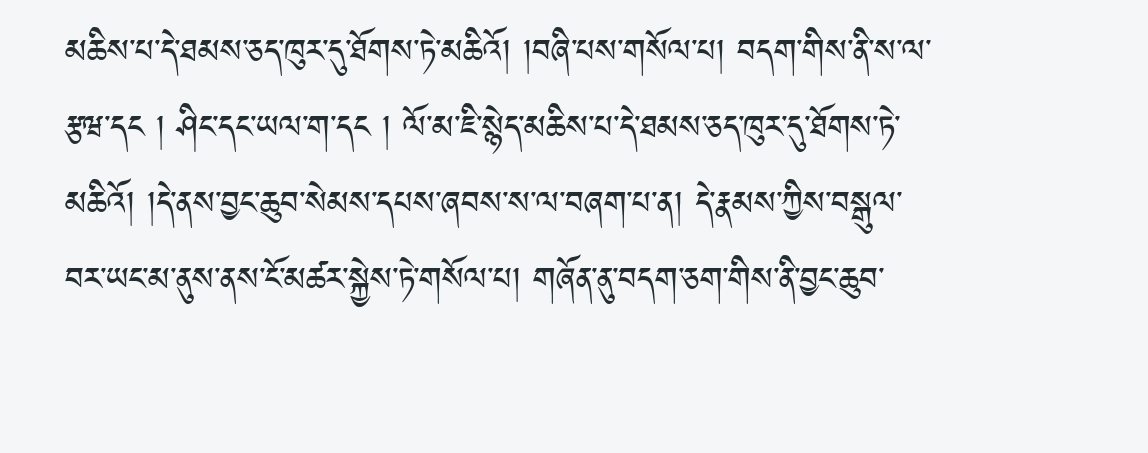མཆིས་པ་དེ་ཐམས་ཅད་ཁུར་དུ་ཐོགས་ཏེ་མཆིའོ། །བཞི་པས་གསོལ་པ། བདག་གིས་ནི་ས་ལ་རྩཝ་དང ། ཤིང་དང་ཡལ་ག་དང ། ལོ་མ་ཇི་སྙེད་མཆིས་པ་དེ་ཐམས་ཅད་ཁུར་དུ་ཐོགས་ཏེ་མཆིའོ། །དེ་ནས་བྱང་ཆུབ་སེམས་དཔས་ཞབས་ས་ལ་བཞག་པ་ན། དེ་རྣམས་ཀྱིས་བསྒུལ་བར་ཡང་མ་ནུས་ནས་ངོ་མཚར་སྐྱེས་ཏེ་གསོལ་པ། གཞོན་ནུ་བདག་ཅག་གིས་ནི་བྱང་ཆུབ་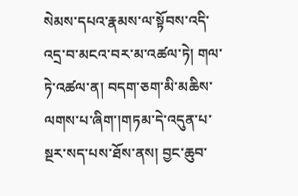སེམས་དཔའ་རྣམས་ལ་སྟོབས་འདི་འདྲ་བ་མངའ་བར་མ་འཚལ་ཏེ། གལ་ཏེ་འཚལ་ན། བདག་ཅག་མི་མཆིས་ལགས་པ་ཞིག་།གཏམ་དེ་འདུན་པ་སྔར་སད་པས་ཐོས་ནས། བྱང་ཆུབ་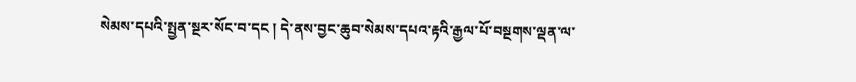སེམས་དཔའི་སྤྱན་སྔར་སོང་བ་དང ། དེ་ནས་བྱང་ཆུབ་སེམས་དཔའ་རྟའི་རྒྱལ་པོ་བསྔགས་ལྡན་ལ་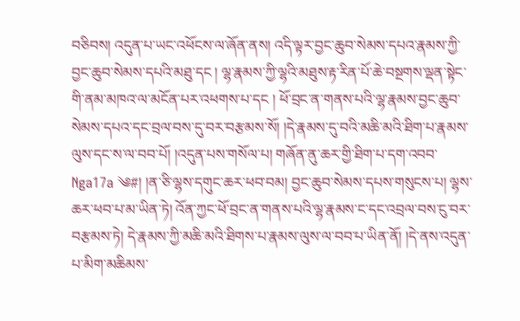བཅིབས། འདུན་པ་ཡང་འཕོངས་ལ་ཞོན་ནས། འདི་ལྟར་བྱང་ཆུབ་སེམས་དཔའ་རྣམས་ཀྱི་བྱང་ཆུབ་སེམས་དཔའི་མཐུ་དང ། ལྷ་རྣམས་ཀྱི་ལྷའི་མཐུས་རྟ་རིན་པོ་ཆེ་བསྔགས་ལྡན་སྟེང་གི་ནམ་མཁའ་ལ་མངོན་པར་འཕགས་པ་དང ། ཕོ་བྲང་ན་གནས་པའི་ལྷ་རྣམས་བྱང་ཆུབ་སེམས་དཔའ་དང་བྲལ་བས་དུ་བར་བརྩམས་སོ། །དེ་རྣམས་དུ་བའི་མཆི་མའི་ཐིག་པ་རྣམས་ལུས་དང་ས་ལ་བབ་པོ། །འདུན་པས་གསོལ་པ། གཞོན་ནུ་ཆར་གྱི་ཐིག་པ་དག་འབབ་ Nga17a ༄#། །ན་ཅི་ལྷས་དགུང་ཆར་ཕབ་བམ། བྱང་ཆུབ་སེམས་དཔས་གསུངས་པ། ལྷས་ཆར་ཕབ་པ་མ་ཡིན་ཏེ། འོན་ཀྱང་ཕོ་བྲང་ན་གནས་པའི་ལྷ་རྣམས་ང་དང་འབྲལ་བས་ངུ་བར་བརྩམས་ཏེ། དེ་རྣམས་ཀྱི་མཆི་མའི་ཐིགས་པ་རྣམས་ལུས་ལ་བབ་པ་ཡིན་ནོ། །དེ་ནས་འདུན་པ་མིག་མཆིམས་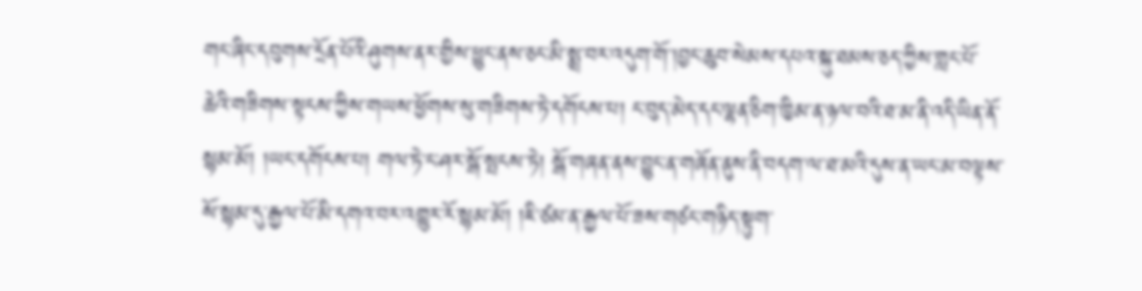གང་ཞིང་དབུགས་དྲོན་པོའི་ཤུགས་ནར་གྱིས་ཕྱུང་ནས་ཅང་མི་སྨྲ་བར་འདུག་གོ་།བྱང་ཆུབ་སེམས་དཔའ་སྐུ་ཐམས་ཅད་ཀྱིས་གླང་པོ་ཆེའི་གཟིགས་སྟངས་ཀྱིས་གཡས་ཕྱོགས་སུ་གཟིགས་ཏེ་དགོངས་པ། ང་བུད་མེད་དང་ལྷན་ཅིག་ཁྱིམ་ན་ཉལ་བའི་ཐ་མ་ནི་འདི་ཡིན་ནོ་སྙམ་མོ། །ཡང་དགོངས་པ། གལ་ཏེ་ང་ཤར་སྒོ་སྤངས་ཏེ། སྒོ་གཞན་ནས་བྱུང་ན་གཞོན་ནུས་ནི་བདག་ལ་ཐ་མའི་དུས་ན་ཡང་མ་བལྟས་སོ་སྙམ་དུ་རྒྱལ་པོ་མི་དགའ་བར་འགྱུར་རོ་སྙམ་མོ། །ཇི་ཙམ་ན་རྒྱལ་པོ་ཟས་གཙང་གཉིད་སྟུག་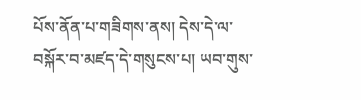པོས་ནོན་པ་གཟིགས་ནས། དེས་དེ་ལ་བསྐོར་བ་མཛད་དེ་གསུངས་པ། ཡབ་གུས་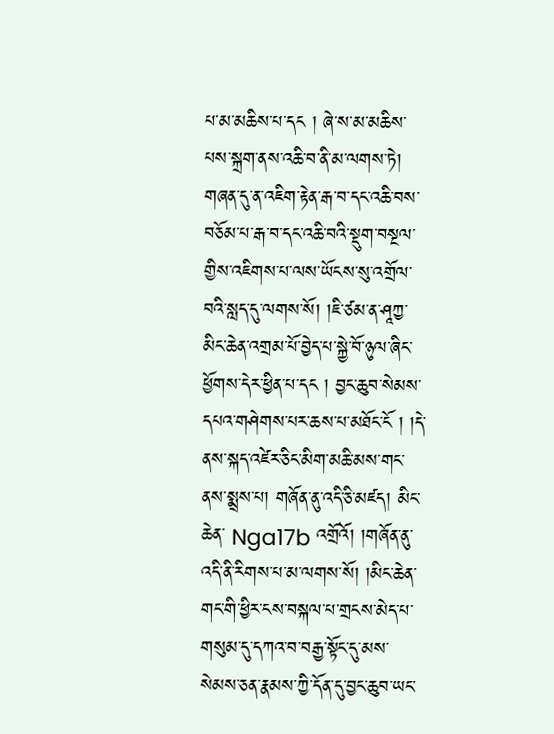པ་མ་མཆིས་པ་དང ། ཞེ་ས་མ་མཆིས་པས་སྐྲག་ནས་འཆི་བ་ནི་མ་ལགས་ཏེ། གཞན་དུ་ན་འཇིག་རྟེན་རྒ་བ་དང་འཆི་བས་བཅོམ་པ་རྒ་བ་དང་འཆི་བའི་སྡུག་བསྔལ་གྱིས་འཇིགས་པ་ལས་ཡོངས་སུ་འགྲོལ་བའི་སླད་དུ་ལགས་སོ། །ཇི་ཙམ་ན་ཤཱཀྱ་མིང་ཆེན་འགྲམ་པོ་བྱེད་པ་སྐྱེ་བོ་ཉུལ་ཞིང་ཕྱོགས་དེར་ཕྱིན་པ་དང ། བྱང་ཆུབ་སེམས་དཔའ་གཤེགས་པར་ཆས་པ་མཐོང་ངོ ། །དེ་ནས་སྐད་འཛེར་ཅིང་མིག་མཆི་མས་གང་ནས་སྨྲས་པ། གཞོན་ནུ་འདི་ཅི་མཛད། མིང་ཆེན་ Nga17b འགྲོའོ། །གཞོན་ནུ་འདི་ནི་རིགས་པ་མ་ལགས་སོ། །མིང་ཆེན་གང་གི་ཕྱིར་ངས་བསྐལ་པ་གྲངས་མེད་པ་གསུམ་དུ་དཀའ་བ་བརྒྱ་སྟོང་དུ་མས་སེམས་ཅན་རྣམས་ཀྱི་དོན་དུ་བྱང་ཆུབ་ཡང་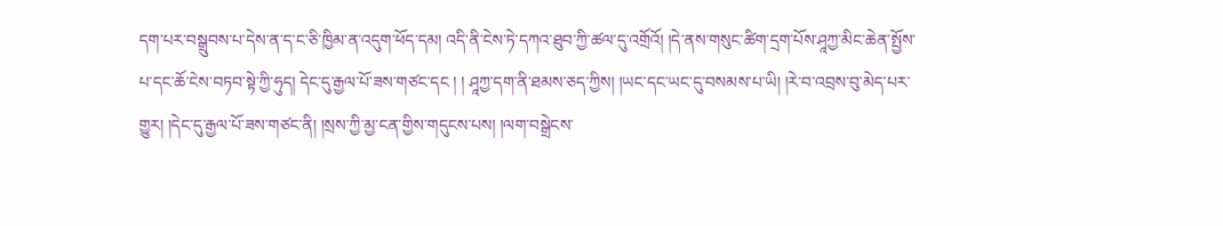དག་པར་བསྒྲུབས་པ་དེས་ན་ད་ང་ཅི་ཁྱིམ་ན་འདུག་ཕོད་དམ། འདི་ནི་ངེས་ཏེ་དཀའ་ཐུབ་ཀྱི་ཚལ་དུ་འགྲོའོ། །དེ་ནས་གསུང་ཚིག་དྲག་པོས་ཤཱཀྱ་མིང་ཆེན་སྤྱོས་པ་དང་ཆོ་ངེས་བཏབ་སྟེ་ཀྱི་ཧུད། དེང་དུ་རྒྱལ་པོ་ཟས་གཙང་དང ། ། ཤཱཀྱ་དག་ནི་ཐམས་ཅད་ཀྱིས། །ཡང་དང་ཡང་དུ་བསམས་པ་ཡི། །རེ་བ་འབྲས་བུ་མེད་པར་གྱུར། །དེང་དུ་རྒྱལ་པོ་ཟས་གཙང་ནི། །སྲས་ཀྱི་མྱ་ངན་གྱིས་གདུངས་པས། །ལག་བསྒྲེངས་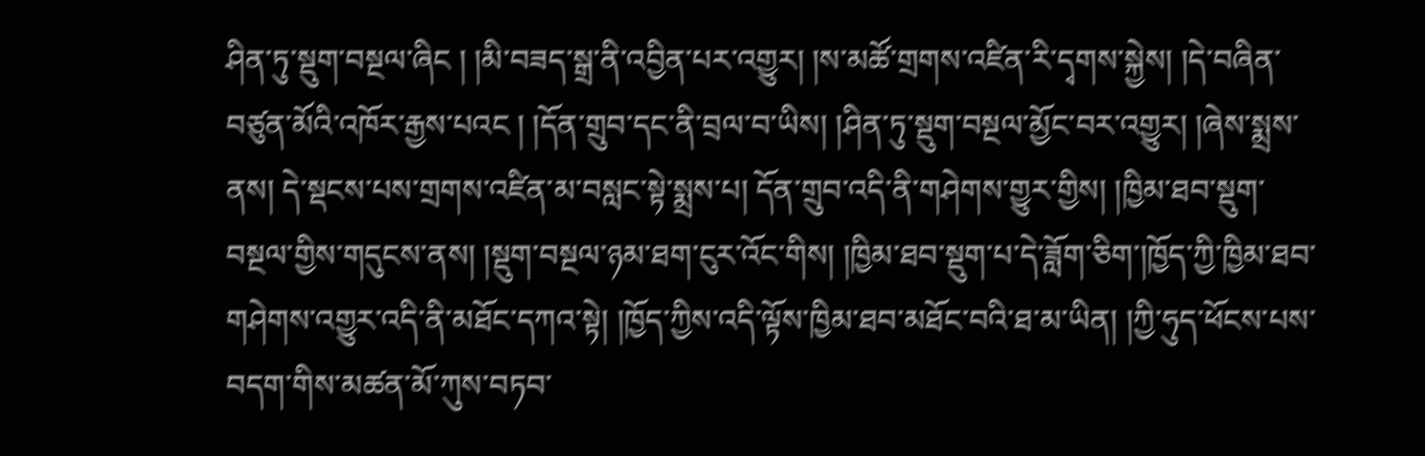ཤིན་ཏུ་སྡུག་བསྔལ་ཞིང ། །མི་བཟད་སྒྲ་ནི་འབྱིན་པར་འགྱུར། །ས་མཚོ་གྲགས་འཛིན་རི་དྭགས་སྐྱེས། །དེ་བཞིན་བཙུན་མོའི་འཁོར་རྒྱས་པའང ། །དོན་གྲུབ་དང་ནི་བྲལ་བ་ཡིས། །ཤིན་ཏུ་སྡུག་བསྔལ་མྱོང་བར་འགྱུར། །ཞེས་སྨྲས་ནས། དེ་སྡངས་པས་གྲགས་འཛིན་མ་བསླང་སྟེ་སྨྲས་པ། དོན་གྲུབ་འདི་ནི་གཤེགས་གྱུར་གྱིས། །ཁྱིམ་ཐབ་སྡུག་བསྔལ་གྱིས་གདུངས་ནས། །སྡུག་བསྔལ་ཉམ་ཐག་ངུར་འོང་གིས། །ཁྱིམ་ཐབ་སྡུག་པ་དེ་ཟློག་ཅིག་།ཁྱོད་ཀྱི་ཁྱིམ་ཐབ་གཤེགས་འགྱུར་འདི་ནི་མཐོང་དཀའ་སྟེ། །ཁྱོད་ཀྱིས་འདི་ལྟོས་ཁྱིམ་ཐབ་མཐོང་བའི་ཐ་མ་ཡིན། །ཀྱི་ཧུད་ཕོངས་པས་བདག་གིས་མཚན་མོ་ཀུས་བཏབ་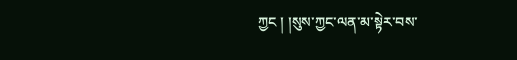ཀྱང ། །སུས་ཀྱང་ལན་མ་སྟེར་བས་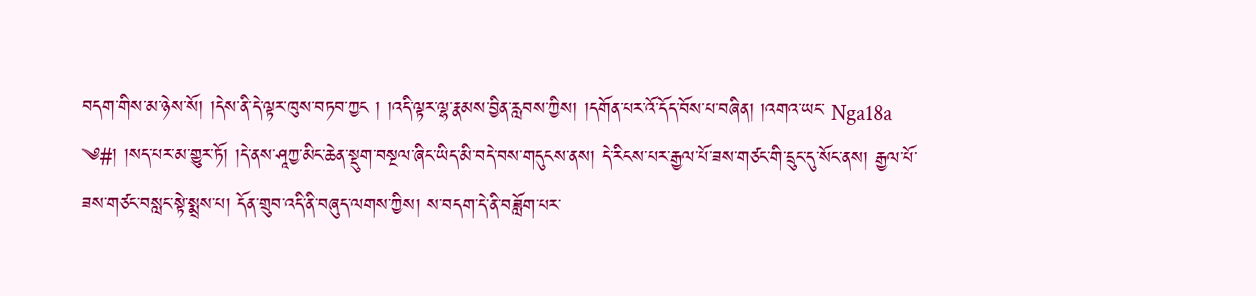བདག་གིས་མ་ཉེས་སོ། །དེས་ནི་དེ་ལྟར་ཁུས་བཏབ་ཀྱང ། །འདི་ལྟར་ལྷ་རྣམས་བྱིན་རླབས་ཀྱིས། །དགོན་པར་འོ་དོད་བོས་པ་བཞིན། །འགའ་ཡང་ Nga18a ༄#། །སད་པར་མ་གྱུར་ཏོ། །དེ་ནས་ཤཱཀྱ་མིང་ཆེན་སྡུག་བསྔལ་ཞིང་ཡིད་མི་བདེ་བས་གདུངས་ནས། དེ་རིངས་པར་རྒྱལ་པོ་ཟས་གཙང་གི་དྲུང་དུ་སོང་ནས། རྒྱལ་པོ་ཟས་གཙང་བསླང་སྟེ་སྨྲས་པ། དོན་གྲུབ་འདི་ནི་བཞུད་ལགས་ཀྱིས། ས་བདག་དེ་ནི་བཟློག་པར་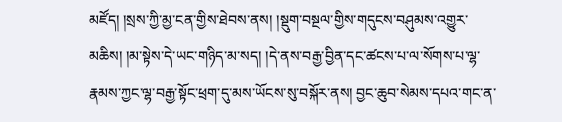མཛོད། །སྲས་ཀྱི་མྱ་ངན་གྱིས་ཐེབས་ནས། །སྡུག་བསྔལ་གྱིས་གདུངས་བཤུམས་འགྱུར་མཆིས། །མ་སྟེས་དེ་ཡང་གཉིད་མ་སད། །དེ་ནས་བརྒྱ་བྱིན་དང་ཚངས་པ་ལ་སོགས་པ་ལྷ་རྣམས་ཀྱང་ལྷ་བརྒྱ་སྟོང་ཕྲག་དུ་མས་ཡོངས་སུ་བསྐོར་ནས། བྱང་ཆུབ་སེམས་དཔའ་གང་ན་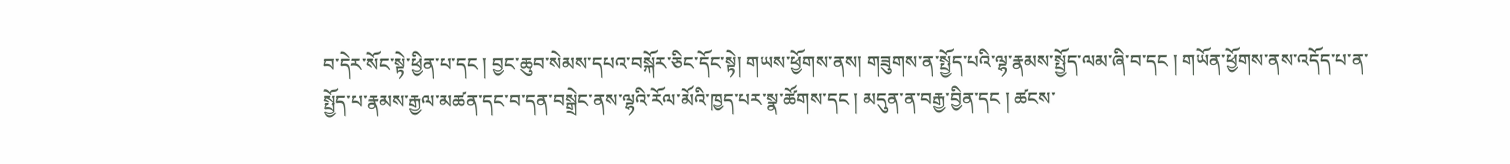བ་དེར་སོང་སྟེ་ཕྱིན་པ་དང ། བྱང་ཆུབ་སེམས་དཔའ་བསྐོར་ཅིང་དོང་སྟེ། གཡས་ཕྱོགས་ནས། གཟུགས་ན་སྤྱོད་པའི་ལྷ་རྣམས་སྤྱོད་ལམ་ཞི་བ་དང ། གཡོན་ཕྱོགས་ནས་འདོད་པ་ན་སྤྱོད་པ་རྣམས་རྒྱལ་མཚན་དང་བ་དན་བསྒྲེང་ནས་ལྷའི་རོལ་མོའི་ཁྱད་པར་སྣ་ཚོགས་དང ། མདུན་ན་བརྒྱ་བྱིན་དང ། ཚངས་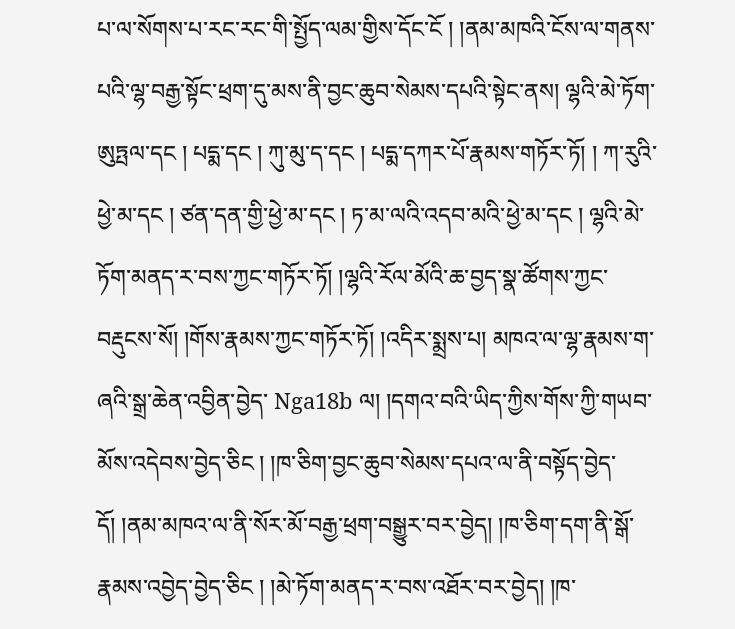པ་ལ་སོགས་པ་རང་རང་གི་སྤྱོད་ལམ་གྱིས་དོང་ངོ ། །ནམ་མཁའི་ངོས་ལ་གནས་པའི་ལྷ་བརྒྱ་སྟོང་ཕྲག་དུ་མས་ནི་བྱང་ཆུབ་སེམས་དཔའི་སྟེང་ནས། ལྷའི་མེ་ཏོག་ཨུཏྤལ་དང ། པདྨ་དང ། ཀུ་མུ་ད་དང ། པདྨ་དཀར་པོ་རྣམས་གཏོར་ཏོ། ། ཀ་རུའི་ཕྱེ་མ་དང ། ཙན་དན་གྱི་ཕྱེ་མ་དང ། ཏ་མ་ལའི་འདབ་མའི་ཕྱེ་མ་དང ། ལྷའི་མེ་ཏོག་མནད་ར་བས་ཀྱང་གཏོར་ཏོ། །ལྷའི་རོལ་མོའི་ཆ་བྱད་སྣ་ཚོགས་ཀྱང་བརྡུངས་སོ། །གོས་རྣམས་ཀྱང་གཏོར་ཏོ། །འདིར་སྨྲས་པ། མཁའ་ལ་ལྷ་རྣམས་ག་ཞའི་སྒྲ་ཆེན་འབྱིན་བྱེད་ Nga18b ལ། །དགའ་བའི་ཡིད་ཀྱིས་གོས་ཀྱི་གཡབ་མོས་འདེབས་བྱེད་ཅིང ། །ཁ་ཅིག་བྱང་ཆུབ་སེམས་དཔའ་ལ་ནི་བསྟོད་བྱེད་དོ། །ནམ་མཁའ་ལ་ནི་སོར་མོ་བརྒྱ་ཕྲག་བསྒྱུར་བར་བྱེད། །ཁ་ཅིག་དག་ནི་སྒོ་རྣམས་འབྱེད་བྱེད་ཅིང ། །མེ་ཏོག་མནད་ར་བས་འཐོར་བར་བྱེད། །ཁ་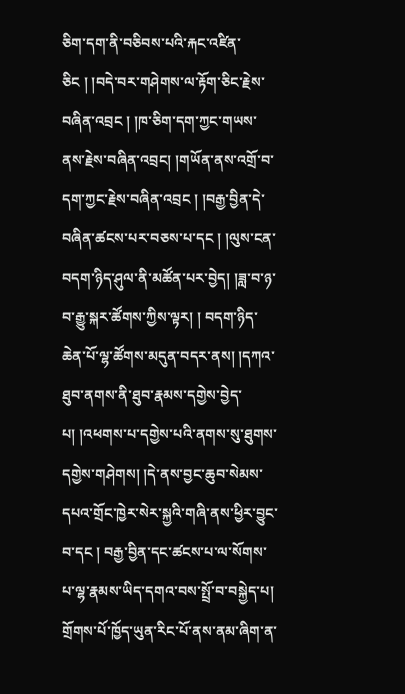ཅིག་དག་ནི་བཅིབས་པའི་རྐང་འཛིན་ཅིང ། །བདེ་བར་གཤེགས་ལ་རྟོག་ཅིང་རྗེས་བཞིན་འབྲང ། །ཁ་ཅིག་དག་ཀྱང་གཡས་ནས་རྗེས་བཞིན་འབྲང། །གཡོན་ནས་འགྲོ་བ་དག་ཀྱང་རྗེས་བཞིན་འབྲང ། །བརྒྱ་བྱིན་དེ་བཞིན་ཚངས་པར་བཅས་པ་དང ། །ལུས་ངན་བདག་ཉིད་ཤུལ་ནི་མཚོན་པར་བྱེད། །ཟླ་བ་ཉ་བ་རྒྱུ་སྐར་ཚོགས་ཀྱིས་ལྟར། ། བདག་ཉིད་ཆེན་པོ་ལྷ་ཚོགས་མདུན་བདར་ནས། །དཀའ་ཐུབ་ནགས་ནི་ཐུབ་རྣམས་དགྱེས་བྱེད་པ། །འཕགས་པ་དགྱེས་པའི་ནགས་སུ་ཐུགས་དགྱེས་གཤེགས། །དེ་ནས་བྱང་ཆུབ་སེམས་དཔའ་གྲོང་ཁྱེར་སེར་སྐྱའི་གཞི་ནས་ཕྱིར་བྱུང་བ་དང ། བརྒྱ་བྱིན་དང་ཚངས་པ་ལ་སོགས་པ་ལྷ་རྣམས་ཡིད་དགའ་བས་སྤྲོ་བ་བསྐྱེད་པ། གྲོགས་པོ་ཁྱོད་ཡུན་རིང་པོ་ནས་ནམ་ཞིག་ན་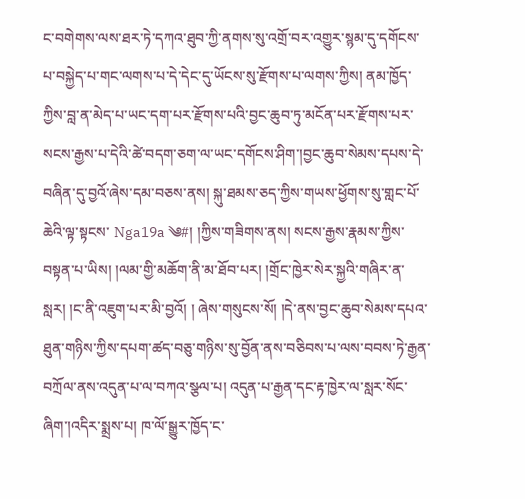ང་བགེགས་ལས་ཐར་ཏེ་དཀའ་ཐུབ་ཀྱི་ནགས་སུ་འགྲོ་བར་འགྱུར་སྙམ་དུ་དགོངས་པ་བསྐྱེད་པ་གང་ལགས་པ་དེ་དེང་དུ་ཡོངས་སུ་རྫོགས་པ་ལགས་ཀྱིས། ནམ་ཁྱོད་ཀྱིས་བླ་ན་མེད་པ་ཡང་དག་པར་རྫོགས་པའི་བྱང་ཆུབ་ཏུ་མངོན་པར་རྫོགས་པར་སངས་རྒྱས་པ་དེའི་ཚེ་བདག་ཅག་ལ་ཡང་དགོངས་ཤིག་།བྱང་ཆུབ་སེམས་དཔས་དེ་བཞིན་དུ་བྱའོ་ཞེས་དམ་བཅས་ནས། སྐུ་ཐམས་ཅད་ཀྱིས་གཡས་ཕྱོགས་སུ་གླང་པོ་ཆེའི་ལྟ་སྟངས་ Nga19a ༄#། །ཀྱིས་གཟིགས་ནས། སངས་རྒྱས་རྣམས་ཀྱིས་བསྟན་པ་ཡིས། །ལམ་གྱི་མཆོག་ནི་མ་ཐོབ་པར། །གྲོང་ཁྱེར་སེར་སྐྱའི་གཞིར་ན་སླར། །ང་ནི་འཇུག་པར་མི་བྱའོ། ། ཞེས་གསུངས་སོ། །དེ་ནས་བྱང་ཆུབ་སེམས་དཔའ་ཐུན་གཉིས་ཀྱིས་དཔག་ཚད་བཅུ་གཉིས་སུ་བྱོན་ནས་བཅིབས་པ་ལས་བབས་ཏེ་རྒྱན་བཀྲོལ་ནས་འདུན་པ་ལ་བཀའ་སྩལ་པ། འདུན་པ་རྒྱན་དང་རྟ་ཁྱེར་ལ་སླར་སོང་ཞིག་།འདིར་སྨྲས་པ། ཁ་ལོ་སྒྱུར་ཁྱོད་ང་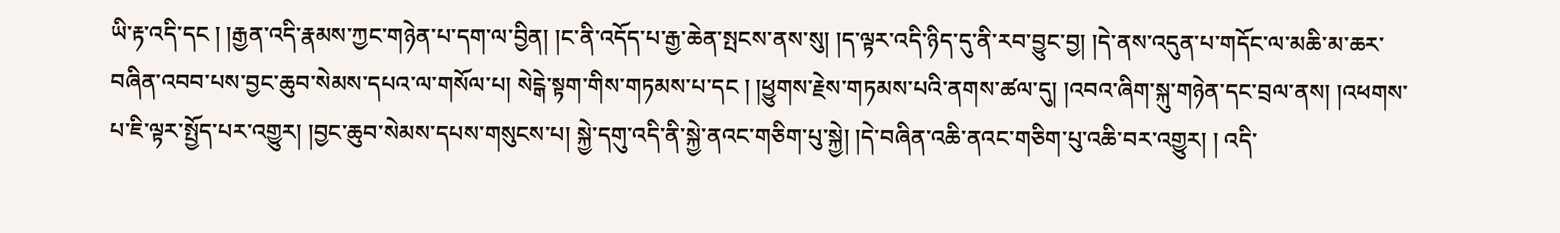ཡི་རྟ་འདི་དང ། །རྒྱན་འདི་རྣམས་ཀྱང་གཉེན་པ་དག་ལ་བྱིན། །ང་ནི་འདོད་པ་རྒྱ་ཆེན་སྤངས་ནས་སུ། །ད་ལྟར་འདི་ཉིད་དུ་ནི་རབ་བྱུང་བྱ། །དེ་ནས་འདུན་པ་གདོང་ལ་མཆི་མ་ཆར་བཞིན་འབབ་པས་བྱང་ཆུབ་སེམས་དཔའ་ལ་གསོལ་པ། སེངྒེ་སྟག་གིས་གཏམས་པ་དང ། །ཕྱུགས་རྗེས་གཏམས་པའི་ནགས་ཚལ་དུ། །འབའ་ཞིག་སྐུ་གཉེན་དང་བྲལ་ནས། །འཕགས་པ་ཇི་ལྟར་སྤྱོད་པར་འགྱུར། །བྱང་ཆུབ་སེམས་དཔས་གསུངས་པ། སྐྱེ་དགུ་འདི་ནི་སྐྱེ་ནའང་གཅིག་པུ་སྐྱེ། །དེ་བཞིན་འཆི་ནའང་གཅིག་པུ་འཆི་བར་འགྱུར། ། འདི་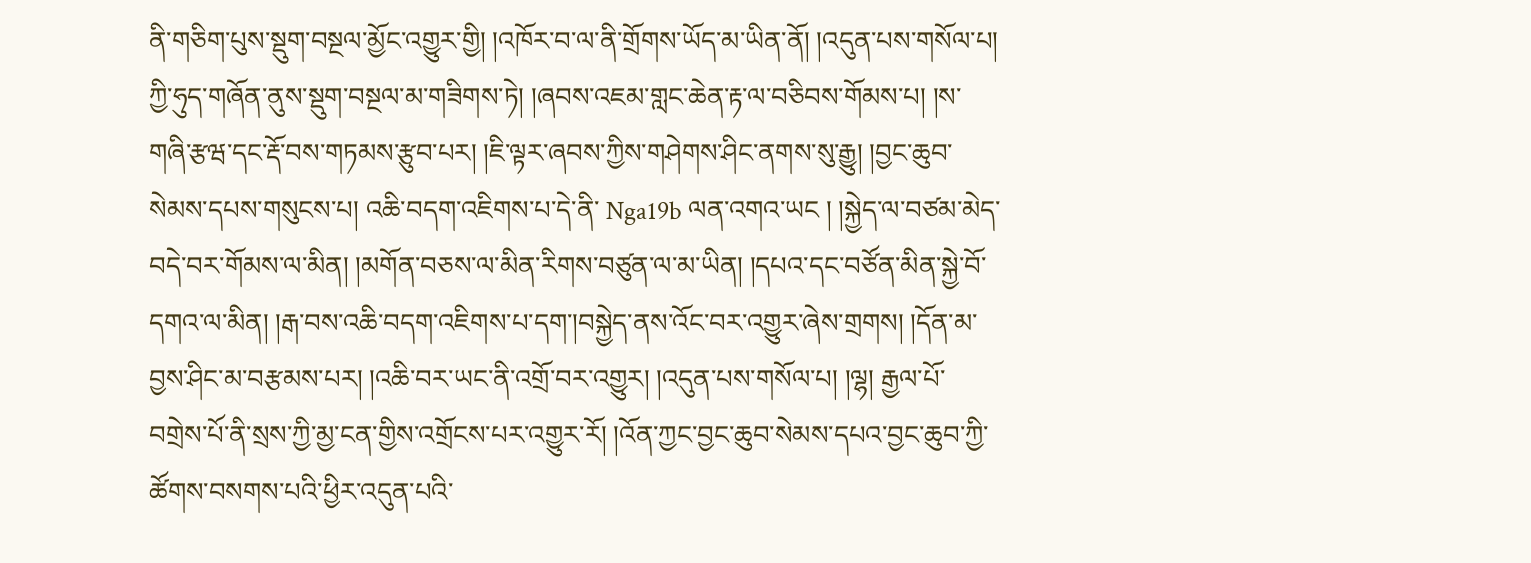ནི་གཅིག་པུས་སྡུག་བསྔལ་མྱོང་འགྱུར་གྱི། །འཁོར་བ་ལ་ནི་གྲོགས་ཡོད་མ་ཡིན་ནོ། །འདུན་པས་གསོལ་པ། ཀྱི་ཧུད་གཞོན་ནུས་སྡུག་བསྔལ་མ་གཟིགས་ཏེ། །ཞབས་འཇམ་གླང་ཆེན་རྟ་ལ་བཅིབས་གོམས་པ། །ས་གཞི་རྩཝ་དང་རྡོ་བས་གཏམས་རྩུབ་པར། །ཇི་ལྟར་ཞབས་ཀྱིས་གཤེགས་ཤིང་ནགས་སུ་རྒྱུ། །བྱང་ཆུབ་སེམས་དཔས་གསུངས་པ། འཆི་བདག་འཇིགས་པ་དེ་ནི་ Nga19b ལན་འགའ་ཡང ། །སྐྱེད་ལ་བཙམ་མེད་བདེ་བར་གོམས་ལ་མིན། །མགོན་བཅས་ལ་མིན་རིགས་བཙུན་ལ་མ་ཡིན། །དཔའ་དང་བཙོན་མིན་སྐྱེ་བོ་དགའ་ལ་མིན། །རྒ་བས་འཆི་བདག་འཇིགས་པ་དག་།བསྐྱེད་ནས་འོང་བར་འགྱུར་ཞེས་གྲགས། །དོན་མ་བྱས་ཤིང་མ་བརྩམས་པར། །འཆི་བར་ཡང་ནི་འགྲོ་བར་འགྱུར། །འདུན་པས་གསོལ་པ། །ལྷ། རྒྱལ་པོ་བགྲེས་པོ་ནི་སྲས་ཀྱི་མྱ་ངན་གྱིས་འགྲོངས་པར་འགྱུར་རོ། །འོན་ཀྱང་བྱང་ཆུབ་སེམས་དཔའ་བྱང་ཆུབ་ཀྱི་ཚོགས་བསགས་པའི་ཕྱིར་འདུན་པའི་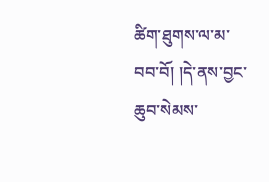ཚིག་ཐུགས་ལ་མ་བབ་བོ། །དེ་ནས་བྱང་ཆུབ་སེམས་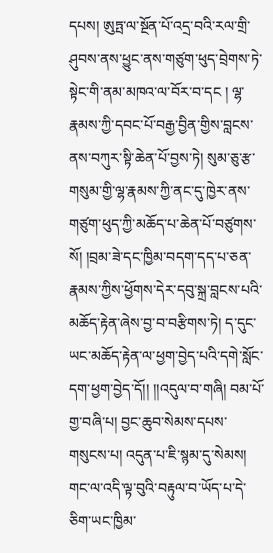དཔས། ཨུཏྤ་ལ་སྔོན་པོ་འདྲ་བའི་རལ་གྲི་ཤུབས་ནས་ཕྱུང་ནས་གཙུག་ཕུད་བྲེགས་ཏེ་སྟེང་གི་ནམ་མཁའ་ལ་བོར་བ་དང ། ལྷ་རྣམས་ཀྱི་དབང་པོ་བརྒྱ་བྱིན་གྱིས་བླངས་ནས་བཀུར་སྟི་ཆེན་པོ་བྱས་ཏེ། སུམ་ཅུ་རྩ་གསུམ་གྱི་ལྷ་རྣམས་ཀྱི་ནང་དུ་ཁྱེར་ནས་གཙུག་ཕུད་ཀྱི་མཆོད་པ་ཆེན་པོ་བཙུགས་སོ། །བྲམ་ཟེ་དང་ཁྱིམ་བདག་དད་པ་ཅན་རྣམས་ཀྱིས་ཕྱོགས་དེར་དབུ་སྐྲ་བླངས་པའི་མཆོད་རྟེན་ཞེས་བྱ་བ་བརྩིགས་ཏེ། ད་དུང་ཡང་མཆོད་རྟེན་ལ་ཕྱག་བྱེད་པའི་དགེ་སློང་དག་ཕྱག་བྱེད་དོ།། །།འདུལ་བ་གཞི། བམ་པོ་གྱ་བཞི་པ། བྱང་ཆུབ་སེམས་དཔས་གསུངས་པ། འདུན་པ་ཇི་སྙམ་དུ་སེམས། གང་ལ་འདི་ལྟ་བུའི་བརྟུལ་བ་ཡོད་པ་དེ་ཅིག་ཡང་ཁྱིམ་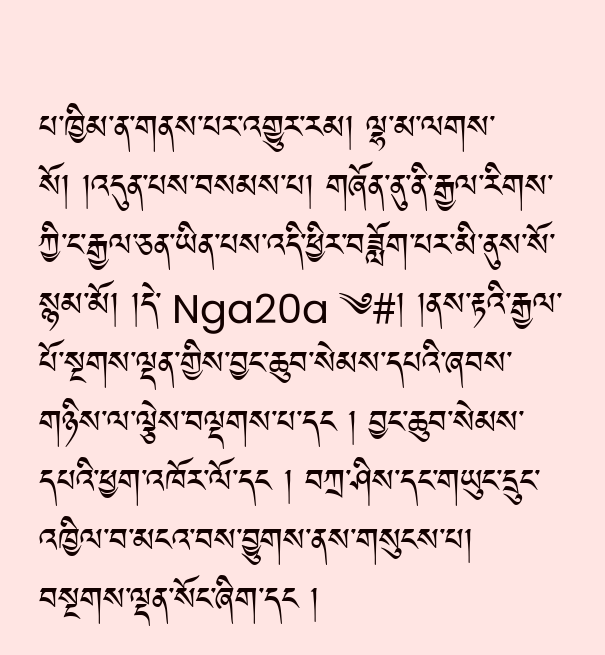པ་ཁྱིམ་ན་གནས་པར་འགྱུར་རམ། ལྷ་མ་ལགས་སོ། །འདུན་པས་བསམས་པ། གཞོན་ནུ་ནི་རྒྱལ་རིགས་ཀྱི་ང་རྒྱལ་ཅན་ཡིན་པས་འདི་ཕྱིར་བཟློག་པར་མི་ནུས་སོ་སྙམ་མོ། །དེ་ Nga20a ༄#། །ནས་རྟའི་རྒྱལ་པོ་སྔགས་ལྡན་གྱིས་བྱང་ཆུབ་སེམས་དཔའི་ཞབས་གཉིས་ལ་ལྕེས་བལྡགས་པ་དང ། བྱང་ཆུབ་སེམས་དཔའི་ཕྱག་འཁོར་ལོ་དང ། བཀྲ་ཤིས་དང་གཡུང་དྲུང་འཁྱིལ་བ་མངའ་བས་བྱུགས་ནས་གསུངས་པ། བསྔགས་ལྡན་སོང་ཞིག་དང །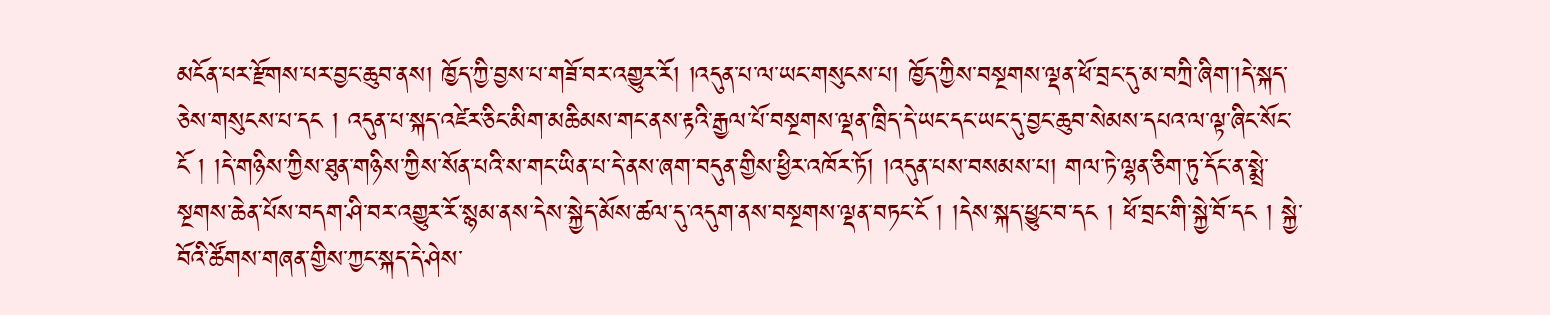མངོན་པར་རྫོགས་པར་བྱང་ཆུབ་ནས། ཁྱོད་ཀྱི་བྱས་པ་གཟོ་བར་འགྱུར་རོ། །འདུན་པ་ལ་ཡང་གསུངས་པ། ཁྱོད་ཀྱིས་བསྔགས་ལྡན་ཕོ་བྲང་དུ་མ་བཀྲི་ཞིག་།དེ་སྐད་ཅེས་གསུངས་པ་དང ། འདུན་པ་སྐད་འཛེར་ཅིང་མིག་མཆིམས་གང་ནས་རྟའི་རྒྱལ་པོ་བསྔགས་ལྡན་ཁྲིད་དེ་ཡང་དང་ཡང་དུ་བྱང་ཆུབ་སེམས་དཔའ་ལ་ལྟ་ཞིང་སོང་ངོ ། །དེ་གཉིས་ཀྱིས་ཐུན་གཉིས་ཀྱིས་སོན་པའི་ས་གང་ཡིན་པ་དེ་ནས་ཞག་བདུན་གྱིས་ཕྱིར་འཁོར་ཏོ། །འདུན་པས་བསམས་པ། གལ་ཏེ་ལྷན་ཅིག་ཏུ་དོང་ན་སྨྲེ་སྔགས་ཆེན་པོས་བདག་ཤི་བར་འགྱུར་རོ་སྙམ་ནས་དེས་སྐྱེད་མོས་ཚལ་དུ་འདུག་ནས་བསྔགས་ལྡན་བཏང་ངོ ། །དེས་སྐད་ཕྱུང་བ་དང ། ཕོ་བྲང་གི་སྐྱེ་བོ་དང ། སྐྱེ་བོའི་ཚོགས་གཞན་གྱིས་ཀྱང་སྐད་དེ་ཤེས་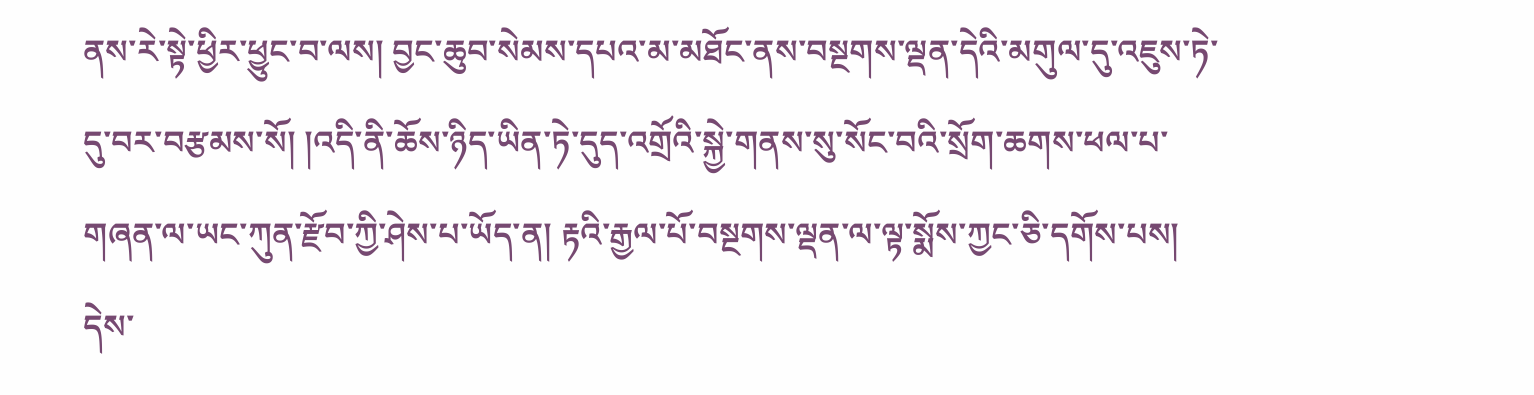ནས་རེ་སྟེ་ཕྱིར་ཕྱུང་བ་ལས། བྱང་ཆུབ་སེམས་དཔའ་མ་མཐོང་ནས་བསྔགས་ལྡན་དེའི་མགུལ་དུ་འཇུས་ཏེ་དུ་བར་བརྩམས་སོ། །འདི་ནི་ཆོས་ཉིད་ཡིན་ཏེ་དུད་འགྲོའི་སྐྱེ་གནས་སུ་སོང་བའི་སྲོག་ཆགས་ཕལ་པ་གཞན་ལ་ཡང་ཀུན་རྫོབ་ཀྱི་ཤེས་པ་ཡོད་ན། རྟའི་རྒྱལ་པོ་བསྔགས་ལྡན་ལ་ལྟ་སྨོས་ཀྱང་ཅི་དགོས་པས། དེས་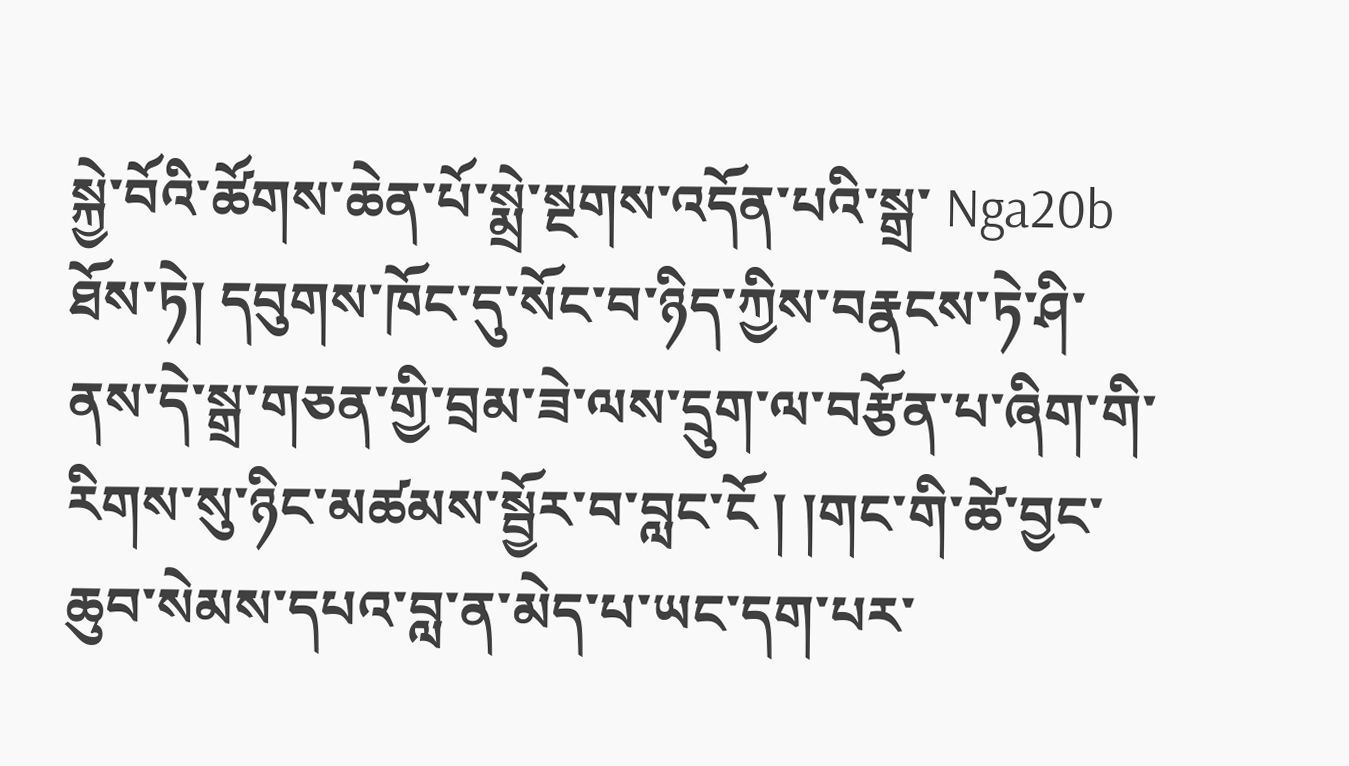སྐྱེ་བོའི་ཚོགས་ཆེན་པོ་སྨྲེ་སྔགས་འདོན་པའི་སྒྲ་ Nga20b ཐོས་ཏེ། དབུགས་ཁོང་དུ་སོང་བ་ཉིད་ཀྱིས་བརྣངས་ཏེ་ཤི་ནས་དེ་སྒྲ་གཅན་གྱི་བྲམ་ཟེ་ལས་དྲུག་ལ་བརྩོན་པ་ཞིག་གི་རིགས་སུ་ཉིང་མཚམས་སྦྱོར་བ་བླང་ངོ ། །གང་གི་ཚེ་བྱང་ཆུབ་སེམས་དཔའ་བླ་ན་མེད་པ་ཡང་དག་པར་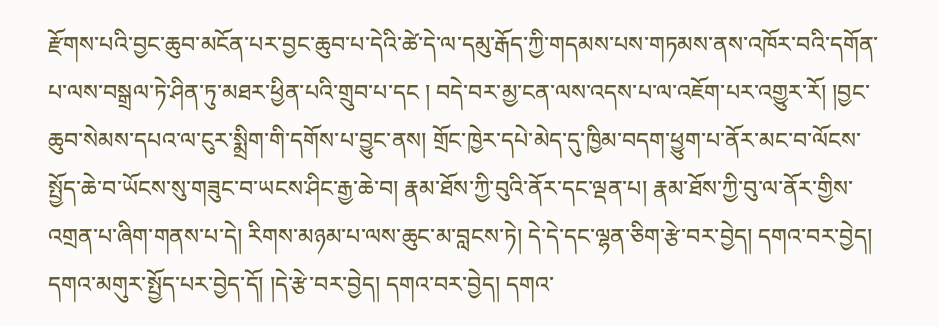རྫོགས་པའི་བྱང་ཆུབ་མངོན་པར་བྱང་ཆུབ་པ་དེའི་ཚེ་དེ་ལ་དམུ་རྒོད་ཀྱི་གདམས་པས་གཏམས་ནས་འཁོར་བའི་དགོན་པ་ལས་བསྒྲལ་ཏེ་ཤིན་ཏུ་མཐར་ཕྱིན་པའི་གྲུབ་པ་དང ། བདེ་བར་མྱ་ངན་ལས་འདས་པ་ལ་འཇོག་པར་འགྱུར་རོ། །བྱང་ཆུབ་སེམས་དཔའ་ལ་ངུར་སྨྲིག་གི་དགོས་པ་བྱུང་ནས། གྲོང་ཁྱེར་དཔེ་མེད་དུ་ཁྱིམ་བདག་ཕྱུག་པ་ནོར་མང་བ་ལོངས་སྤྱོད་ཆེ་བ་ཡོངས་སུ་གཟུང་བ་ཡངས་ཤིང་རྒྱ་ཆེ་བ། རྣམ་ཐོས་ཀྱི་བུའི་ནོར་དང་ལྡན་པ། རྣམ་ཐོས་ཀྱི་བུ་ལ་ནོར་གྱིས་འགྲན་པ་ཞིག་གནས་པ་དེ། རིགས་མཉམ་པ་ལས་ཆུང་མ་བླངས་ཏེ། དེ་དེ་དང་ལྷན་ཅིག་རྩེ་བར་བྱེད། དགའ་བར་བྱེད། དགའ་མགུར་སྤྱོད་པར་བྱེད་དོ། །དེ་རྩེ་བར་བྱེད། དགའ་བར་བྱེད། དགའ་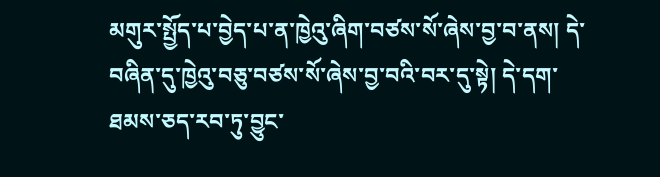མགུར་སྤྱོད་པ་བྱེད་པ་ན་ཁྱེའུ་ཞིག་བཙས་སོ་ཞེས་བྱ་བ་ནས། དེ་བཞིན་དུ་ཁྱེའུ་བཅུ་བཙས་སོ་ཞེས་བྱ་བའི་བར་དུ་སྟེ། དེ་དག་ཐམས་ཅད་རབ་ཏུ་བྱུང་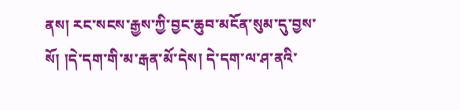ནས། རང་སངས་རྒྱས་ཀྱི་བྱང་ཆུབ་མངོན་སུམ་དུ་བྱས་སོ། །དེ་དག་གི་མ་རྒན་མོ་དེས། དེ་དག་ལ་ཤ་ནའི་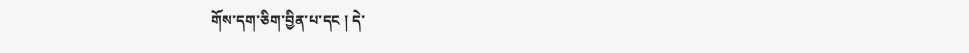གོས་དག་ཅིག་བྱིན་པ་དང ། དེ་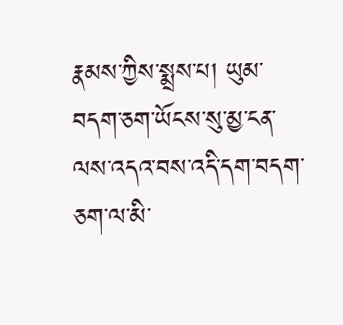རྣམས་ཀྱིས་སྨྲས་པ། ཡུམ་བདག་ཅག་ཡོངས་སུ་མྱ་ངན་ལས་འདའ་བས་འདི་དག་བདག་ཅག་ལ་མི་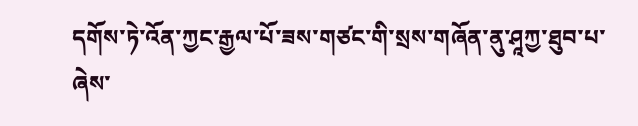དགོས་ཏེ་འོན་ཀྱང་རྒྱལ་པོ་ཟས་གཙང་གི་སྲས་གཞོན་ནུ་ཤཱཀྱ་ཐུབ་པ་ཞེས་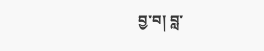བྱ་བ། བླ་